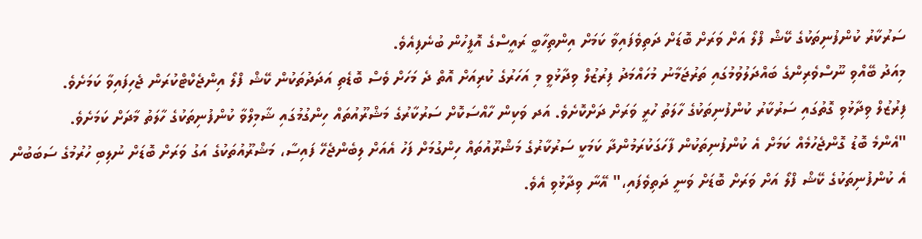ސަރުކާރު ކުންފުނިތަކުގެ ކޭޝް ފްލޯ އަށް ވަރަށް ބޮޑަށް ދަތިވެފައިވާ ކަމަށް އިންތިހާބީ ރައީސްގެ އޮފީހުން ބުނެފިއެވެ.
މިއަދު ބޭއްވި ނޫސްވެރިންގެ ބައްދަލުވުމުގައި ތަރުޖަމާނު މުހައްމަދު ފިރުޒުލް ވިދާޅުވީ މި އަހަރުގެ ކުރިއަށް އޮތް ދެ މަހަށް ވެސް ބޮޑެތި އަދަދުތަކުން ކޭޝް ފްލޯ އިންޖެކްޓްކުރަން ޖެހިފައިވާ ކަމަށެވެ.
ފިރުޒުލް ވިދާޅުވި ގޮތުގައި ސަރުކާރު ކުންފުނިތަކުގެ ހާލަތު ހުރީ ވަރަށް ދަށްކޮށެވެ. އަދ ވަކިން ހާއްސަކޮށް ސަރުކާރުގެ މަޝްރޫއުތައް ހިންގުމުގައި ޝާމިލްވާ ކުންފުނިތަކުގެ ހާލަތު މާދަށް ކަމަށެވެ.
"އެންމެ ބޮޑު ގޮންޖެހުމެއް ކަމަށް އެ ކުންފުނިތަކުން ފާހަގަކުރަމުންދާ ކަމަކީ ސަރުކާރުގެ މަޝްރޫއުތައް ހިންގުމަށް ފަހު އެއަށް ލިބެންޖެހޭ ފައިސާ، މަޝްރޫއުތަކުގެ އަގު ވަރަށް ބޮޑަށް ނުލިބި ހުރުމުގެ ސަބަބުން އެ ކުންފުނިތަކުގެ ކޭޝް ފްލޯ އަށް ވަރަށް ބޮޑަށް ވަނީ ދަތިވެފައި،" އޭނާ ވިދާޅުވި އެވެ.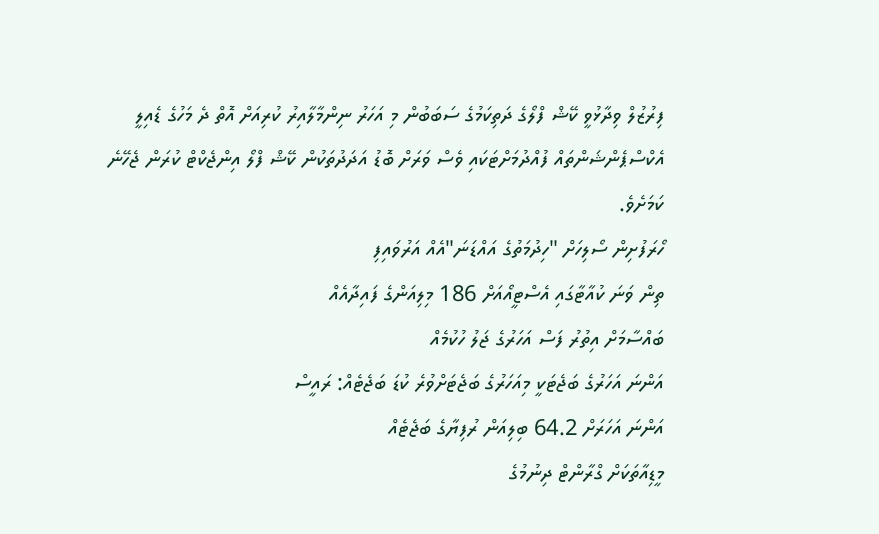ފިރުޒުލް ވިދާޅުވީ ކޭޝް ފްލޯގެ ދަތިކަމުގެ ސަބަބުން މި އަހަރު ނިންމާލާއިރު ކުރިއަށް އޮތް ދެ މަހުގެ ޑެއިލީ އެކްސްޕެންޝަންތައް ފުއްދުމަށްޓަކައި ވެސް ވަރަށް ބޮޑު އަދަދުތަކުން ކޭޝް ފްލޯ އިންޖެކްޓް ކުރަން ޖެހޭނެ ކަމަށެވެ.
ހޯރަފުށިން ސޯލިހަށް "ހިދުމަތުގެ އައްޑަނަ"އެއް އަރުވައިފި
ތިން ވަނަ ކުއާޓާގައި އެސްޓީއޯއަށް 186 މިލިއަންގެ ފައިދާއެއް
ބައްސާމަށް އިތުރު ފަސް އަހަރުގެ ޖަލު ހުކުމެއް
އަންނަ އަހަރުގެ ބަޖެޓަކީ މިއަހަރުގެ ބަޖެޓަށްވުރެ ކުޑަ ބަޖެޓެއް: ރައީސް
އަންނަ އަހަރަށް 64.2 ބިލިއަން ރުފިޔާގެ ބަޖެޓެއް
މީޑިއާތަކަށް ގްރާންޓް ދިނުމުގެ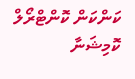ކަންކަން ކޮންޓްރޯލް ކޮމިޝަނާ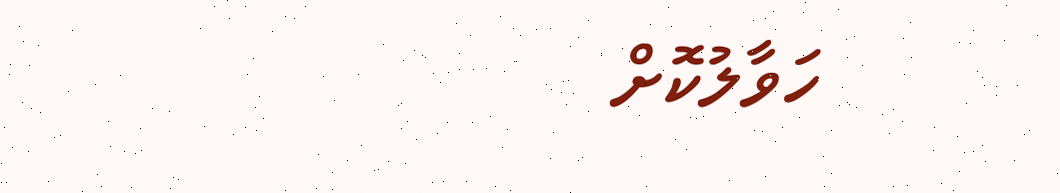ހަވާލުކޮށް